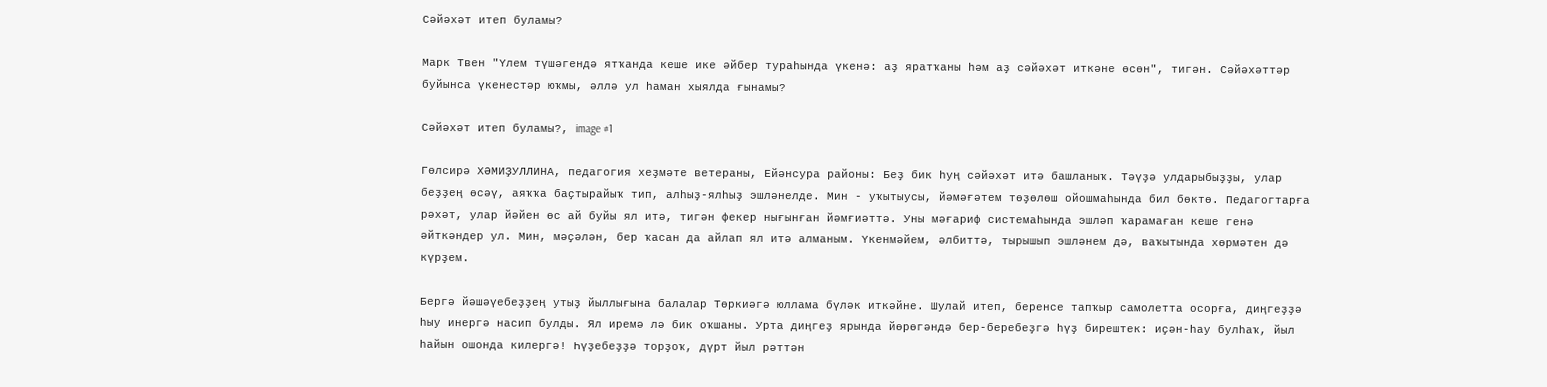Сәйәхәт итеп буламы?

Марк Твен "Үлем түшәгендә ятҡанда кеше ике әйбер тураһында үкенә: аҙ яратҡаны һәм аҙ сәйәхәт иткәне өсөн", тигән. Сәйәхәттәр буйынса үкенестәр юҡмы, әллә ул һаман хыялда ғынамы?

Сәйәхәт итеп буламы?, image #1

Гөлсирә ХӘМИҘУЛЛИНА, педагогия хеҙмәте ветераны, Ейәнсура районы: Беҙ бик һуң сәйәхәт итә башланыҡ. Тәүҙә улдарыбыҙҙы, улар беҙҙең өсәү, аяҡҡа баҫтырайыҡ тип, алһыҙ-ялһыҙ эшләнелде. Мин - уҡытыусы, йәмәғәтем төҙөлөш ойошмаһында бил бөктө. Педагогтарға рәхәт, улар йәйен өс ай буйы ял итә, тигән фекер нығынған йәмғиәттә. Уны мәғариф системаһында эшләп ҡарамаған кеше генә әйткәндер ул. Мин, мәҫәлән, бер ҡасан да айлап ял итә алманым. Үкенмәйем, әлбиттә, тырышып эшләнем дә, ваҡытында хөрмәтен дә күрҙем.

Бергә йәшәүебеҙҙең утыҙ йыллығына балалар Төркиәгә юллама бүләк иткәйне. Шулай итеп, беренсе тапҡыр самолетта осорға, диңгеҙҙә һыу инергә насип булды. Ял иремә лә бик оҡшаны. Урта диңгеҙ ярында йөрөгәндә бер-беребеҙгә һүҙ бирештек: иҫән-һау булһаҡ, йыл һайын ошонда килергә! Һүҙебеҙҙә торҙоҡ, дүрт йыл рәттән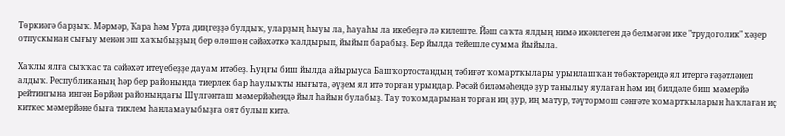Төркиәгә барҙыҡ. Мәрмәр, Ҡара һәм Урта диңгеҙҙә булдыҡ, уларҙың һыуы ла, һауаһы ла икебеҙгә лә килеште. Йәш саҡта ялдың нимә икәнлеген дә белмәгән ике "трудоголик" хәҙер отпускынан сығыу менән эш хаҡыбыҙҙың бер өлөшөн сәйәхәткә ҡалдырып, йыйып барабыҙ. Бер йылда тейешле сумма йыйыла.

Хаҡлы ялға сыҡҡас та сәйәхәт итеүебеҙҙе дауам итәбеҙ. Һуңғы биш йылда айырыуса Башҡортостандың тәбиғәт ҡомартҡылары урынлашҡан төбәктәрендә ял итергә ғәҙәтләнеп алдыҡ. Республиканың һәр бер районында тиерлек бар һаулыҡты нығыта, әүҙем ял итә торған урындар. Рәсәй биләмәһендә ҙур танылыу яулаған һәм иң билдәле биш мәмерйә рейтингына ингән Бөрйән районындағы Шүлгәнташ мәмерйәһендә йыл һайын булабыҙ. Тау тоҡомдарынан торған иң ҙур, иң матур, тәүтормош сәнғәте ҡомартҡыларын һаҡлаған иҫ киткес мәмерйәне быға тиклем һанламауыбыҙға оят булып китә.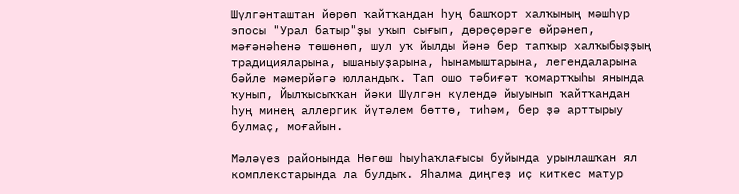Шүлгәнташтан йөрөп ҡайтҡандан һуң башҡорт халҡының мәшһүр эпосы "Урал батыр"ҙы уҡып сығып, дөрөҫөрәге өйрәнеп, мәғәнәһенә төшөнөп, шул уҡ йылды йәнә бер тапҡыр халҡыбыҙҙың традицияларына, ышаныуҙарына, һынамыштарына, легендаларына бәйле мәмерйәгә юлландыҡ. Тап ошо тәбиғәт ҡомартҡыһы янында ҡунып, Йылҡысыҡҡан йәки Шүлгән күлендә йыуынып ҡайтҡандан һуң минең аллергик йүтәлем бөттө, тиһәм, бер ҙә арттырыу булмаҫ, моғайын.

Мәләүез районында Нөгөш һыуһаҡлағысы буйында урынлашҡан ял комплекстарында ла булдыҡ. Яһалма диңгеҙ иҫ киткес матур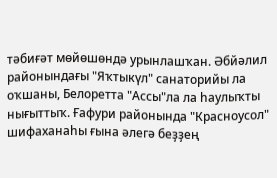тәбиғәт мөйөшөндә урынлашҡан. Әбйәлил районындағы "Яҡтыкүл" санаторийы ла оҡшаны, Белоретта "Ассы"ла ла һаулыҡты нығыттыҡ. Ғафури районында "Красноусол" шифаханаһы ғына әлегә беҙҙең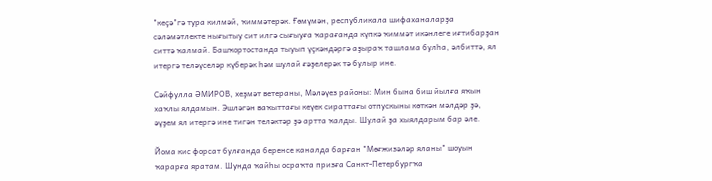"кеҫә"гә тура килмәй, ҡиммәтерәк. Ғөмүмән, республикала шифаханаларҙа сәләмәтлекте нығытыу сит илгә сығыуға ҡарағанда күпкә ҡиммәт икәнлеге иғтибарҙан ситтә ҡалмай. Башҡортостанда тыуып үҫкәндәргә аҙыраҡ ташлама булһа, әлбиттә, ял итергә теләүселәр күберәк һәм шулай ғәҙелерәк тә булыр ине.

Сәйфулла ӘМИРОВ, хеҙмәт ветераны, Мәләүез районы: Мин бына биш йылға яҡын хаҡлы ялдамын. Эшләгән ваҡыттағы кеүек сираттағы отпускыны көткән мәлдәр ҙә, әүҙем ял итергә ине тигән теләктәр ҙә артта ҡалды. Шулай ҙа хыялдарым бар әле.

Йома кис форсат булғанда беренсе каналда барған "Мөғжизәләр яланы" шоуын ҡарарға яратам. Шунда ҡайһы осраҡта призға Санкт-Петербургҡа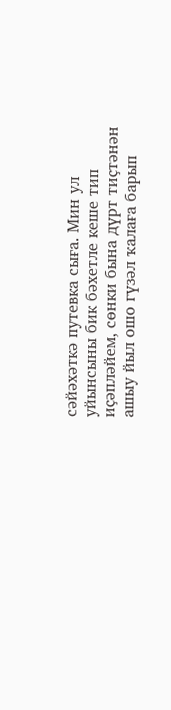сәйәхәткә путевка сыға. Мин ул уйынсыны бик бәхетле кеше тип иҫәпләйем, сөнки бына дүрт тиҫтәнән ашыу йыл ошо гүзәл ҡалаға барып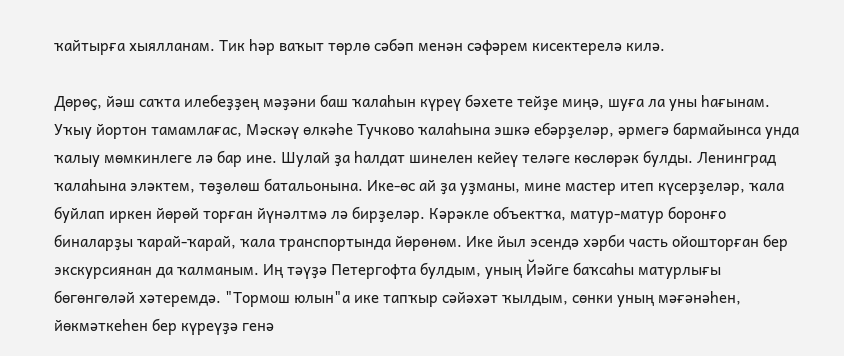ҡайтырға хыялланам. Тик һәр ваҡыт төрлө сәбәп менән сәфәрем кисектерелә килә.

Дөрөҫ, йәш саҡта илебеҙҙең мәҙәни баш ҡалаһын күреү бәхете тейҙе миңә, шуға ла уны һағынам. Уҡыу йортон тамамлағас, Мәскәү өлкәһе Тучково ҡалаһына эшкә ебәрҙеләр, әрмегә бармайынса унда ҡалыу мөмкинлеге лә бар ине. Шулай ҙа һалдат шинелен кейеү теләге көслөрәк булды. Ленинград ҡалаһына эләктем, төҙөлөш батальонына. Ике-өс ай ҙа уҙманы, мине мастер итеп күсерҙеләр, ҡала буйлап иркен йөрөй торған йүнәлтмә лә бирҙеләр. Кәрәкле объектҡа, матур-матур боронғо биналарҙы ҡарай-ҡарай, ҡала транспортында йөрөнөм. Ике йыл эсендә хәрби часть ойошторған бер экскурсиянан да ҡалманым. Иң тәүҙә Петергофта булдым, уның Йәйге баҡсаһы матурлығы бөгөнгөләй хәтеремдә. "Тормош юлын"а ике тапҡыр сәйәхәт ҡылдым, сөнки уның мәғәнәһен, йөкмәткеһен бер күреүҙә генә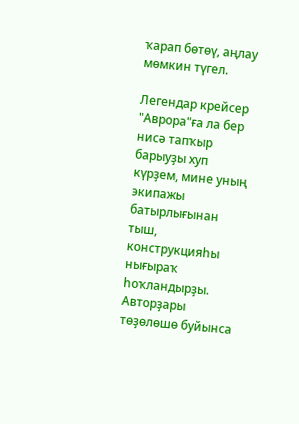ҡарап бөтөү, аңлау мөмкин түгел.

Легендар крейсер "Аврора"ға ла бер нисә тапҡыр барыуҙы хуп күрҙем, мине уның экипажы батырлығынан тыш, конструкцияһы нығыраҡ һоҡландырҙы. Авторҙары төҙөлөшө буйынса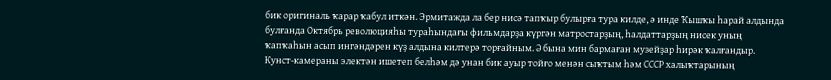бик оригиналь ҡарар ҡабул иткән. Эрмитажда ла бер нисә тапҡыр булырға тура килде, ә инде Ҡышҡы һарай алдында булғанда Октябрь революцияһы тураһындағы фильмдарҙа күргән матростарҙың, һалдаттарҙың нисек уның ҡапҡаһын асып ингәндәрен күҙ алдына килтерә торғайным. Ә бына мин бармаған музейҙар һирәк ҡалғандыр. Кунст-камераны электән ишетеп белһәм дә унан бик ауыр тойғо менән сыҡтым һәм СССР халыҡтарының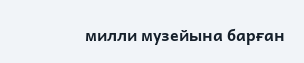милли музейына барған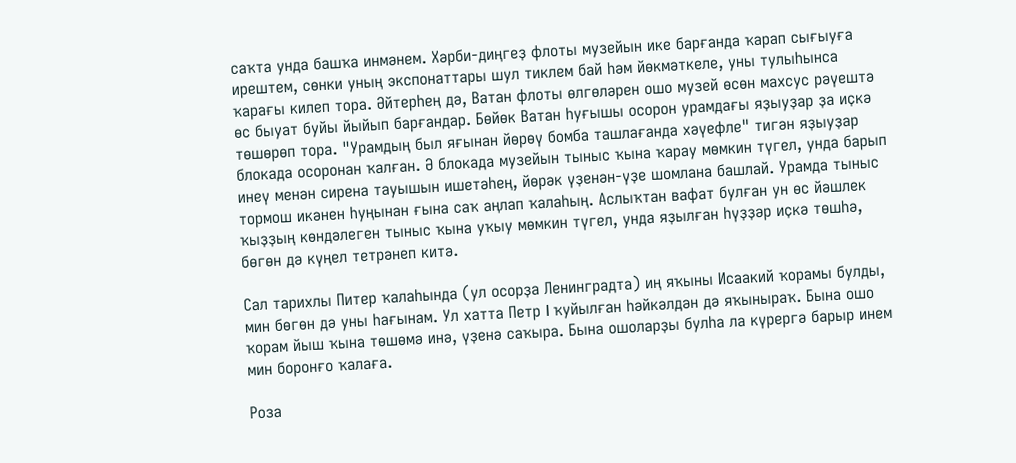саҡта унда башҡа инмәнем. Хәрби-диңгеҙ флоты музейын ике барғанда ҡарап сығыуға ирештем, сөнки уның экспонаттары шул тиклем бай һәм йөкмәткеле, уны тулыһынса ҡарағы килеп тора. Әйтерһең дә, Ватан флоты өлгөләрен ошо музей өсөн махсус рәүештә өс быуат буйы йыйып барғандар. Бөйөк Ватан һуғышы осорон урамдағы яҙыуҙар ҙа иҫкә төшөрөп тора. "Урамдың был яғынан йөрөү бомба ташлағанда хәүефле" тигән яҙыуҙар блокада осоронан ҡалған. Ә блокада музейын тыныс ҡына ҡарау мөмкин түгел, унда барып инеү менән сирена тауышын ишетәһең, йөрәк үҙенән-үҙе шомлана башлай. Урамда тыныс тормош икәнен һуңынан ғына саҡ аңлап ҡалаһың. Аслыҡтан вафат булған ун өс йәшлек ҡыҙҙың көндәлеген тыныс ҡына уҡыу мөмкин түгел, унда яҙылған һүҙҙәр иҫкә төшһә, бөгөн дә күңел тетрәнеп китә.

Сал тарихлы Питер ҡалаһында (ул осорҙа Ленинградта) иң яҡыны Исаакий ҡорамы булды, мин бөгөн дә уны һағынам. Ул хатта Петр I ҡуйылған һәйкәлдән дә яҡыныраҡ. Бына ошо ҡорам йыш ҡына төшөмә инә, үҙенә саҡыра. Бына ошоларҙы булһа ла күрергә барыр инем мин боронғо ҡалаға.

Роза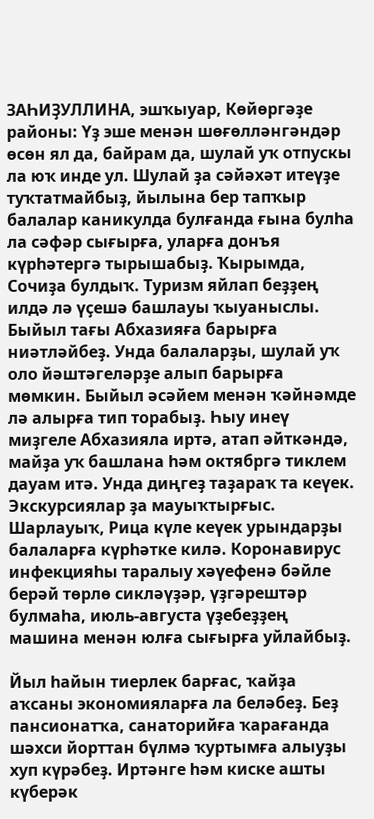ЗАҺИҘУЛЛИНА, эшҡыуар, Көйөргәҙе районы: Үҙ эше менән шөғөлләнгәндәр өсөн ял да, байрам да, шулай уҡ отпускы ла юҡ инде ул. Шулай ҙа сәйәхәт итеүҙе туҡтатмайбыҙ, йылына бер тапҡыр балалар каникулда булғанда ғына булһа ла сәфәр сығырға, уларға донъя күрһәтергә тырышабыҙ. Ҡырымда, Сочиҙа булдыҡ. Туризм яйлап беҙҙең илдә лә үҫешә башлауы ҡыуаныслы. Быйыл тағы Абхазияға барырға ниәтләйбеҙ. Унда балаларҙы, шулай уҡ оло йәштәгеләрҙе алып барырға мөмкин. Быйыл әсәйем менән ҡәйнәмде лә алырға тип торабыҙ. Һыу инеү миҙгеле Абхазияла иртә, атап әйткәндә, майҙа уҡ башлана һәм октябргә тиклем дауам итә. Унда диңгеҙ таҙараҡ та кеүек. Экскурсиялар ҙа мауыҡтырғыс. Шарлауыҡ, Рица күле кеүек урындарҙы балаларға күрһәтке килә. Коронавирус инфекцияһы таралыу хәүефенә бәйле берәй төрлө сикләүҙәр, үҙгәрештәр булмаһа, июль-августа үҙебеҙҙең машина менән юлға сығырға уйлайбыҙ.

Йыл һайын тиерлек барғас, ҡайҙа аҡсаны экономияларға ла беләбеҙ. Беҙ пансионатҡа, санаторийға ҡарағанда шәхси йорттан бүлмә ҡуртымға алыуҙы хуп күрәбеҙ. Иртәнге һәм киске ашты күберәк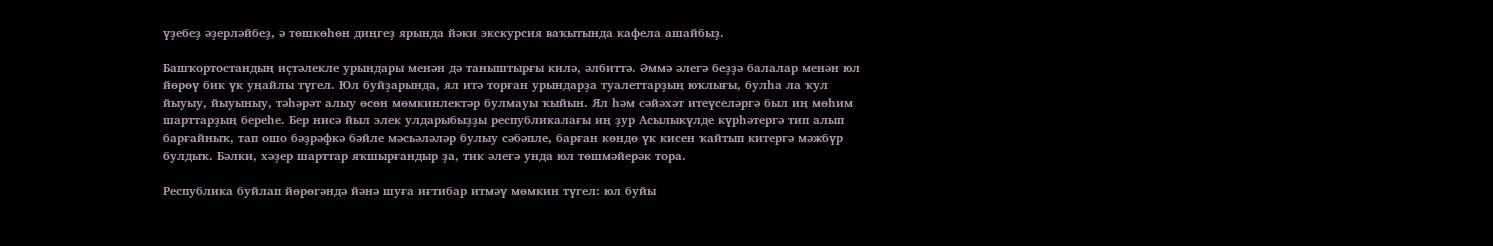үҙебеҙ әҙерләйбеҙ, ә төшкөһөн диңгеҙ ярында йәки экскурсия ваҡытында кафела ашайбыҙ.

Башҡортостандың иҫтәлекле урындары менән дә таныштырғы килә, әлбиттә. Әммә әлегә беҙҙә балалар менән юл йөрөү бик үк уңайлы түгел. Юл буйҙарында, ял итә торған урындарҙа туалеттарҙың юҡлығы, булһа ла ҡул йыуыу, йыуыныу, тәһәрәт алыу өсөн мөмкинлектәр булмауы ҡыйын. Ял һәм сәйәхәт итеүселәргә был иң мөһим шарттарҙың береһе. Бер нисә йыл элек улдарыбыҙҙы республикалағы иң ҙур Асылыкүлде күрһәтергә тип алып барғайныҡ, тап ошо бәҙрәфкә бәйле мәсьәләләр булыу сәбәпле, барған көндө үк кисен ҡайтып китергә мәжбүр булдыҡ. Бәлки, хәҙер шарттар яҡшырғандыр ҙа, тик әлегә унда юл төшмәйерәк тора.

Республика буйлап йөрөгәндә йәнә шуға иғтибар итмәү мөмкин түгел: юл буйы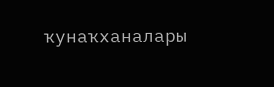ҡунаҡханалары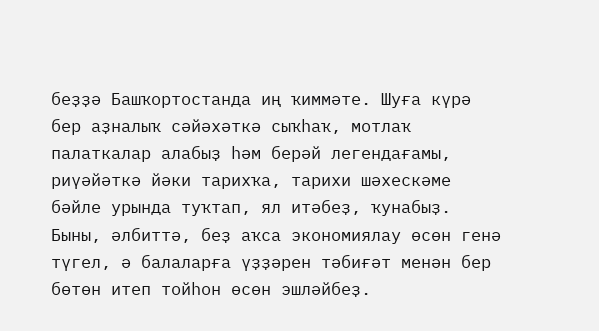беҙҙә Башҡортостанда иң ҡиммәте. Шуға күрә бер аҙналыҡ сәйәхәткә сыҡһаҡ, мотлаҡ палаткалар алабыҙ һәм берәй легендағамы, риүәйәткә йәки тарихҡа, тарихи шәхескәме бәйле урында туҡтап, ял итәбеҙ, ҡунабыҙ. Быны, әлбиттә, беҙ аҡса экономиялау өсөн генә түгел, ә балаларға үҙҙәрен тәбиғәт менән бер бөтөн итеп тойһон өсөн эшләйбеҙ.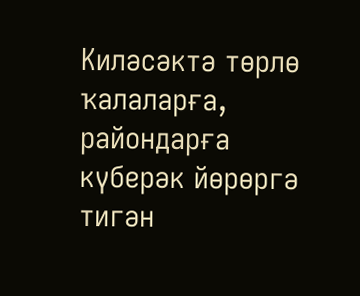Киләсәктә төрлө ҡалаларға, райондарға күберәк йөрөргә тигән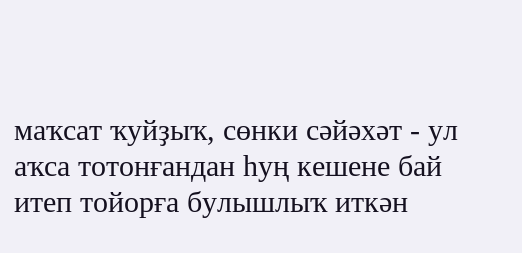маҡсат ҡуйҙыҡ, сөнки сәйәхәт - ул аҡса тотонғандан һуң кешене бай итеп тойорға булышлыҡ иткән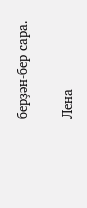берҙән-бер сара.

Лена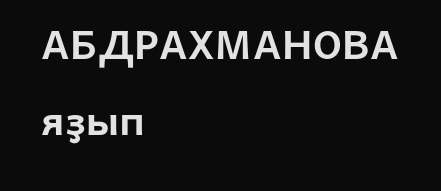АБДРАХМАНОВА яҙып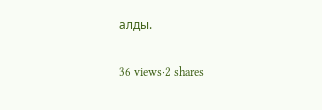алды.

36 views·2 shares